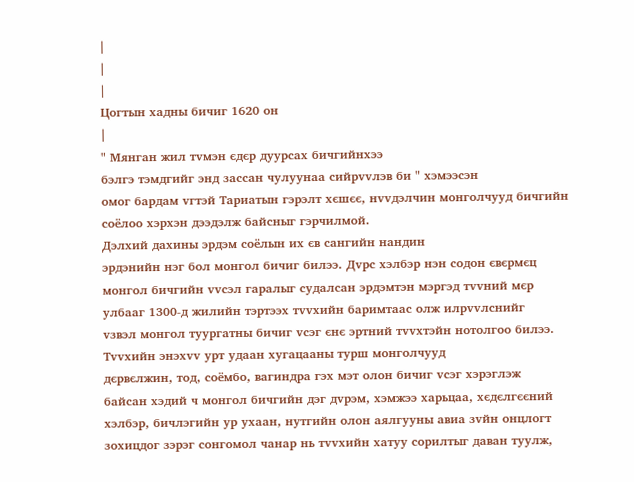|
|
|
Цогтын хадны бичиг 1620 он
|
" Мянган жил тvмэн єдєр дуурсах бичгийнхээ
бэлгэ тэмдгийг энд зассан чулуунаа сийрvvлэв би " хэмээсэн
омог бардам vгтэй Тариатын гэрэлт хєшєє, нvvдэлчин монголчууд бичгийн
соёлоо хэрхэн дээдэлж байсныг гэрчилмой.
Дэлхий дахины эрдэм соёлын их єв сангийн нандин
эрдэнийн нэг бол монгол бичиг билээ. Дvрс хэлбэр нэн содон євєрмєц
монгол бичгийн vvсэл гаралыг судалсан эрдэмтэн мэргэд тvvний мєр
улбааг 1300-д жилийн тэртээх тvvхийн баримтаас олж илрvvлснийг
vзвэл монгол туургатны бичиг vсэг єнє эртний тvvхтэйн нотолгоо билээ.
Тvvхийн энэхvv урт удаан хугацааны турш монголчууд
дєрвєлжин, тод, соёмбо, вагиндра гэх мэт олон бичиг vсэг хэрэглэж
байсан хэдий ч монгол бичгийн дэг дvрэм, хэмжээ харьцаа, хєдєлгєєний
хэлбэр, бичлэгийн ур ухаан, нутгийн олон аялгууны авиа зvйн онцлогт
зохицдог зэрэг сонгомол чанар нь тvvхийн хатуу сорилтыг даван туулж,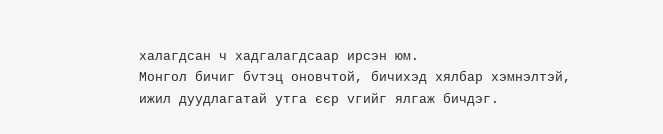халагдсан ч хадгалагдсаар ирсэн юм.
Монгол бичиг бvтэц оновчтой, бичихэд хялбар хэмнэлтэй,
ижил дуудлагатай утга єєр vгийг ялгаж бичдэг.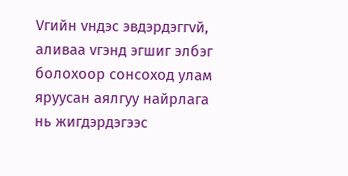Vгийн vндэс эвдэрдэггvй,
аливаа vгэнд эгшиг элбэг болохоор сонсоход улам яруусан аялгуу найрлага
нь жигдэрдэгээс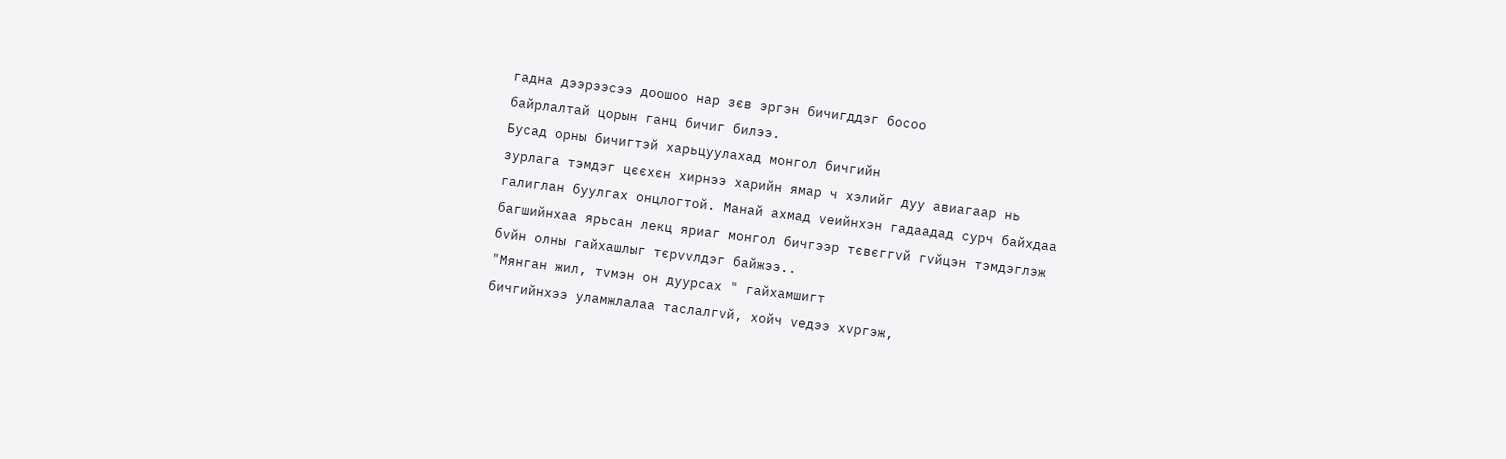гадна дээрээсээ доошоо нар зєв эргэн бичигддэг босоо
байрлалтай цорын ганц бичиг билээ.
Бусад орны бичигтэй харьцуулахад монгол бичгийн
зурлага тэмдэг цєєхєн хирнээ харийн ямар ч хэлийг дуу авиагаар нь
галиглан буулгах онцлогтой. Манай ахмад vеийнхэн гадаадад сурч байхдаа
багшийнхаа ярьсан лекц яриаг монгол бичгээр тєвєггvй гvйцэн тэмдэглэж
бvйн олны гайхашлыг тєрvvлдэг байжээ..
"Мянган жил, тvмэн он дуурсах " гайхамшигт
бичгийнхээ уламжлалаа таслалгvй, хойч vедээ хvргэж,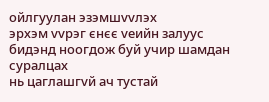ойлгуулан эзэмшvvлэх
эрхэм vvрэг єнєє vеийн залуус бидэнд ноогдож буй учир шамдан суралцах
нь цаглашгvй ач тустай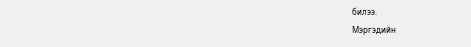билээ.
Мэргэдийн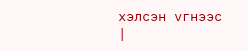хэлсэн vгнээс
|